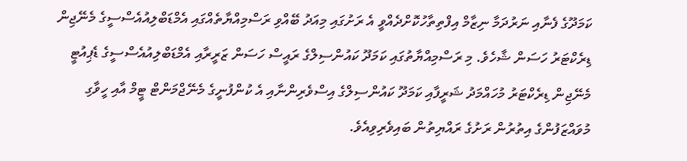ކަމަދޫގެ ފެނާއި ނަރުދަމާ ނިޒާމް އިފްތިތާހުކޮށްދެއްވީ އެ ރަށުގައި މިއަދު ބޭއްވި ރަސްމިއްޔާތެއްގައި އެމްޑަބްލިއުއެސްސީގެ މެނޭޖިން ޑިރެކްޓަރު ހަސަން ޝާހެވެ. މި ރަސްމިއްޔާތުގައި ކަމަދޫ ކައުންސިލްގެ ރައީސް ހަސަން ޒަރީރާއި އެމްޑަބްލިއުއެސްސީގެ ޑެޕިއުޓީ މެނޭޖިން ޑިރެކްޓަރު މުހައްމަދު ޝަރީފާއި ކަމަދޫ ކައުންސިލްގެ އިސްވެރިންނާއި އެ ކުންފުނީގެ މެނޭޖްމަންޓް ޓީމް އާއި ހީވާގި މުވައްޒަފުންގެ އިތުރުން ރަށުގެ ރައްޔިތުން ބައިވެރިވިއެވެ.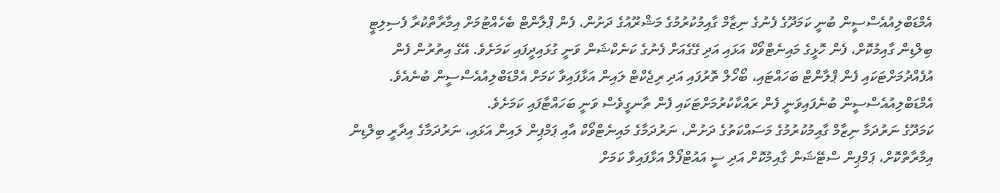އެމްޑަބްލިއުއެސްސީން ބުނީ ކަމަދޫގެ ފެނުގެ ނިޒާމް ގާއިމުކުރުމުގެ މަޝްރޫއުގެ ދަށުން، ފެން ޕްލާންޓް ބެހެއްޓުމަށް އިމާރާތްކުރާ ފެސިލިޓީ ބިލްޑިން ގާއިމުކޮށް، ފެން ހޮޅީގެ މައިނެޓްވޯކް އަޅައި އަދި ގޭގެއަށް ފެނުގެ ކަނެކްޝަން ވަނީ ގުޅައިދީފައި ކަމަށެވެ. އޭގެ އިތުރުން ފެން އުފެއްދުމަށްޓަކައި ފެން ޕްލާންޓް ބަހައްޓައި، ބޯހޯލް ތޮރުފައި އަދި ރިޖެކްޓް ލައިން އަޅާފައިވާ ކަމަށް އެމްޑަބްލިއުއެސްސީން ބުނެއެވެ. އެމްޑަބްލިއުއެސްސީން ބުނެފައިވަނީ ފެން ރައްކާކުރުމަށްޓަކައި ފެން ތާނގީވެސް ވަނީ ބަހައްޓާފައި ކަމަށެވެ.
ކަމަދޫގެ ނަރުދަމާ ނިޒާމް ގާއިމުކުރުމުގެ މަސައްކަތުގެ ދަށުން، ނަރުދަމާގެ މައިނެޓްވޯކް އާއި ޕަމްޕިން ލައިން އަޅައި، ނަރުދަމާގެ އިދާރީ ބިލްޑިން އިމާރާތްކޮށް، ޕަމްޕިން ސްޓޭޝަން ގާއިމުކޮށް އަދި ސީ އައުޓްފޯލް އަޅާފައިވާ ކަމަށް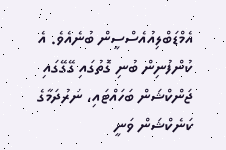އެމްޑަބްލިއުއެސްސީން ބުނެއެވެ. އެ ކުންފުނިން ބުނި ގޮތުގައި ގޭގޭގައި ޖަންކްޝަން ބަހައްޓައި، ނަރުދަމާގެ ކަނެކްޝަން ވަނީ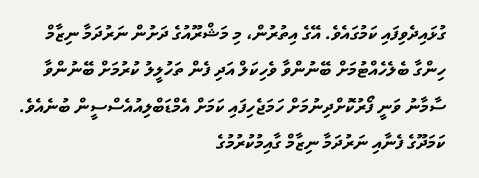ގުޅައިދެވިފައި ކަމުގައެވެ. އޭގެ އިތުރުން، މި މަޝްރޫއުގެ ދަށުން ނަރުދަމާ ނިޒާމް ހިންގާ ބެލެހެއްޓުމަށް ބޭނުންވާ ވެހިކަލް އަދި ފެން ތަހުލީލު ކުރުމަށް ބޭނުންވާ ސާމާނު ވަނީ ފޯރުކޮށްދިނުމަށް ހަމަޖެހިފައި ކަމަށް އެމްޑަބްލިއުއެސްސީން ބުނެއެވެ.
ކަމަދޫގެ ފެނާއި ނަރުދަމާ ނިޒާމް ގާއިމުކުރުމުގެ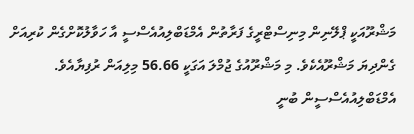މަޝްރޫއަކީ ޕްލޭނިން މިނިސްޓްރީގެ ފަރާތުން އެމްޑަބްލިއުއެސްސީ އާ ހަވާލުކޮށްގެން ކުރިއަށް ގެންދިޔަ މަޝްރޫއެކެވެ. މި މަޝްރޫއުގެ ޖުމްލަ އަގަކީ 56.66 މިލިއަން ރުފިޔާއެވެ. އެމްޑަބްލިއުއެސްސީން ބުނީ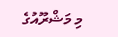މި މަޝްރޫއުގެ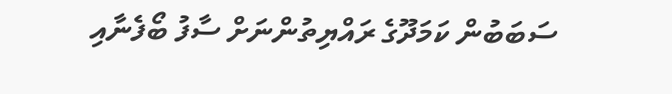ސަބަބުން ކަމަދޫގެ ރައްޔިތުންނަށް ސާފު ބޯފެނާއި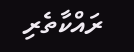ރައްކާތެރި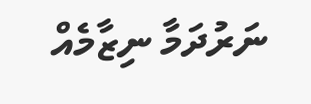ނަރުދަމާ ނިޒާމެއް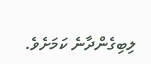ލިބިގެންދާނެ ކަމަށެވެ.